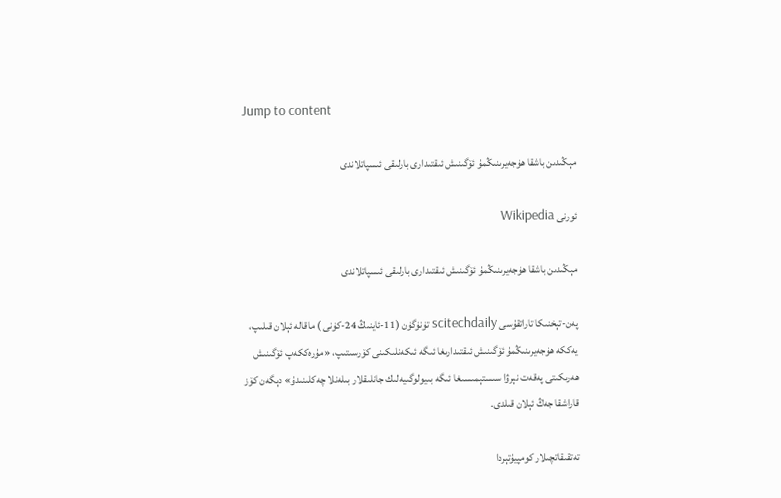Jump to content

مېڭىدىن باشقا ھۈجەيرىنىڭمۇ ئۆگىنىش ئىقتىدارى بارلىقى ئىسپاتلاندى

ئورنى Wikipedia

مېڭىدىن باشقا ھۈجەيرىنىڭمۇ ئۆگىنىش ئىقتىدارى بارلىقى ئىسپاتلاندى

پەن-تېخنىكا تاراتقۇسى scitechdaily تۈنۈگۈن (11-ئاينىڭ 24-كۈنى ) ماقالە ئېلان قىلىپ، يەككە ھۈجەيرىنىڭمۇ ئۆگىنىش ئىقتىدارىغا ئىگە ئىكەنلىكىنى كۆرسىتىپ، «مۇرەككەپ ئۆگىنىش ھەرىكىتى پەقەت نېرۋا سىستېمىسىغا ئىگە بىيولوگىيەلىك جانلىقلار بىلەنلا چەكلىنىدۇ» دېگەن كۆز قاراشقا جەڭ ئېلان قىلدى.

تەتقىقاتچىلار كومپيۇتېردا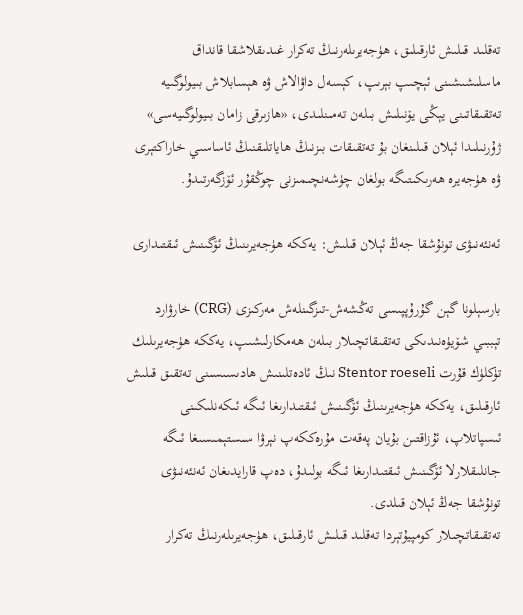تەقلىد قىلىش ئارقىلىق، ھۈجەيرىلەرنىڭ تەكرار غىدىقلاشقا قانداق ماسلىشىشىنى ئېچىپ بېرىپ، كېسەل داۋالاش ۋە ھېسابلاش بىيولوگىيە تەتقىقاتىنى يېڭى يۆنىلىش بىلەن تەمىنلىدى، «ھازىرقى زامان بىيولوگىيەسى» ژۇرنىلىدا ئېلان قىلىنغان بۇ تەتقىقات بىزنىڭ ھاياتلىقنىڭ ئاساسىي خاراكتېرى ۋە ھۈجەيرە ھەرىكىتىگە بولغان چۈشەنچىمىزنى چوڭقۇر ئۆزگەرتىدۇ.

ئەنئەنىۋى تونۇشقا جەڭ ئېلان قىلىش: يەككە ھۈجەيرىنىڭ ئۆگىنىش ئىقتىدارى

بارسېلونا گېن گۇرۇپپىسى تەڭشەش-تىزگىنلەش مەركىزى (CRG) خارۋارد تېببىي شۆيۈەنىدىكى تەتقىقاتچىلار بىلەن ھەمكارلىشىپ، يەككە ھۈجەيرىلىك تۈكلۈك قۇرت Stentor roeseli نىڭ ئادەتلىنىش ھادىسىسىنى تەتقىق قىلىش ئارقىلىق، يەككە ھۈجەيرىنىڭ ئۆگىنىش ئىقتىدارىغا ئىگە ئىكەنلىكىنى ئىسپاتلاپ، ئۇزاقتىن بۇيان پەقەت مۇرەككەپ نېرۋا سىستېمىسىغا ئىگە جانلىقلارلا ئۆگىنىش ئىقتىدارىغا ئىگە بولىدۇ، دەپ قارايدىغان ئەنئەنىۋى تونۇشقا جەڭ ئېلان قىلدى.
تەتقىقاتچىلار كومپيۇتېردا تەقلىد قىلىش ئارقىلىق، ھۈجەيرىلەرنىڭ تەكرار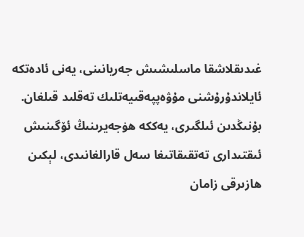غىدىقلاشقا ماسلىشىش جەريانىنى، يەنى ئادەتكە ئايلاندۇرۇشنى مۇۋەپپەقىيەتلىك تەقلىد قىلغان. بۇنىڭدىن ئىلگىرى، يەككە ھۈجەيرىنىڭ ئۆگىنىش ئىقتىدارى تەتقىقاتىغا سەل قارالغانىدى، لېكىن ھازىرقى زامان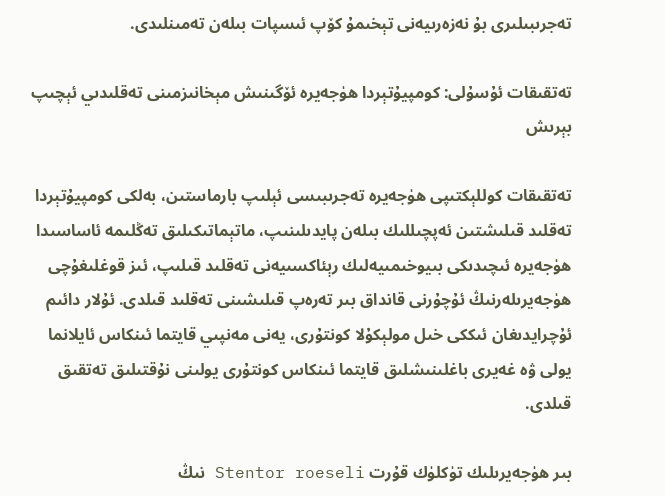تەجرىبىلىرى بۇ نەزەرىيەنى تېخىمۇ كۆپ ئىسپات بىلەن تەمىنلىدى.

تەتقىقات ئۇسۇلى: كومپيۇتېردا ھۈجەيرە ئۆگىنىش مېخانىزمىنى تەقلىدىي ئېچىپ بېرىش

تەتقىقات كوللېكتىپى ھۈجەيرە تەجرىبىسى ئېلىپ بارماستىن، بەلكى كومپيۇتېردا تەقلىد قىلىشتىن ئەپچىللىك بىلەن پايدىلىنىپ، ماتېماتىكىلىق تەڭلىمە ئاساسىدا ھۈجەيرە ئىچىدىكى بىيوخىمىيەلىك رېئاكسىيەنى تەقلىد قىلىپ، ئىز قوغلىغۇچى ھۈجەيرىلەرنىڭ ئۇچۇرنى قانداق بىر تەرەپ قىلىشىنى تەقلىد قىلدى. ئۇلار دائىم ئۇچرايدىغان ئىككى خىل مولېكۇلا كونتۇرى، يەنى مەنپىي قايتما ئىنكاس ئايلانما يولى ۋە غەيرى باغلىنىشلىق قايتما ئىنكاس كونتۇرى يولىنى نۇقتىلىق تەتقىق قىلدى.

بىر ھۈجەيرىلىك تۈكلۈك قۇرت Stentor roeseli نىڭ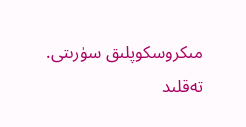مىكروسكوپلىق سۈرىتى.
تەقلىد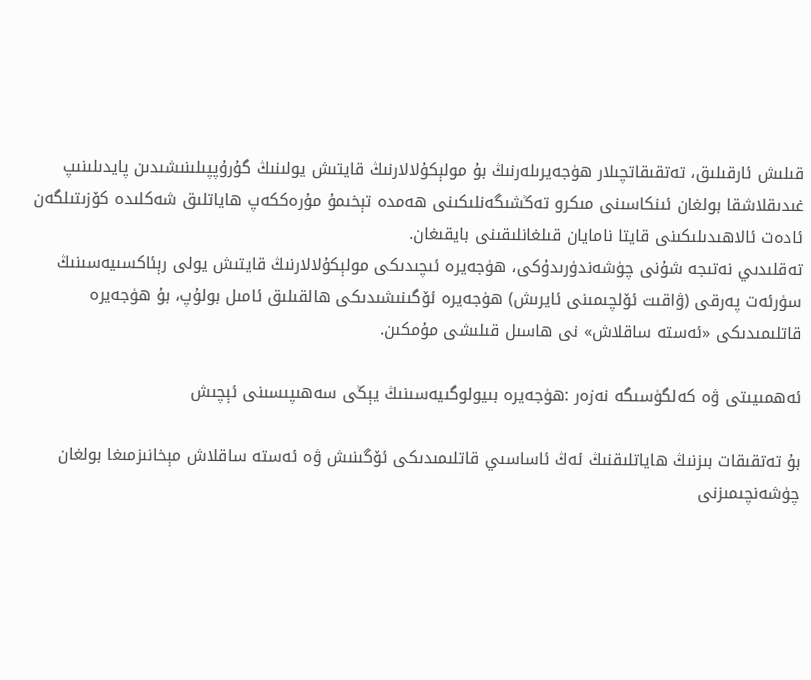قىلىش ئارقىلىق، تەتقىقاتچىلار ھۈجەيرىلەرنىڭ بۇ مولېكۇلالارنىڭ قايتىش يولىنىڭ گۇرۇپپىلىنىشىدىن پايدىلىنىپ غىدىقلاشقا بولغان ئىنكاسىنى مىكرو تەڭشىگەنلىكىنى ھەمدە تېخىمۇ مۇرەككەپ ھاياتلىق شەكلىدە كۆزىتىلگەن ئادەت ئالاھىدىلىكىنى قايتا نامايان قىلغانلىقىنى بايقىغان.
تەقلىدىي نەتىجە شۇنى چۈشەندۈرىدۇكى، ھۈجەيرە ئىچىدىكى مولېكۇلالارنىڭ قايتىش يولى رېئاكسىيەسىنىڭ سۈرئەت پەرقى (ۋاقىت ئۆلچىمىنى ئايرىش) ھۈجەيرە ئۆگىنىشىدىكى ھالقىلىق ئامىل بولۇپ، بۇ ھۈجەيرە قاتلىمىدىكى «ئەستە ساقلاش» نى ھاسىل قىلىشى مۇمكىن.

ئەھمىيىتى ۋە كەلگۈسىگە نەزەر :ھۈجەيرە بىيولوگىيەسىنىڭ يېڭى سەھىپىسىنى ئېچىش

بۇ تەتقىقات بىزنىڭ ھاياتلىقنىڭ ئەڭ ئاساسىي قاتلىمىدىكى ئۆگىنىش ۋە ئەستە ساقلاش مېخانىزمىغا بولغان چۈشەنچىمىزنى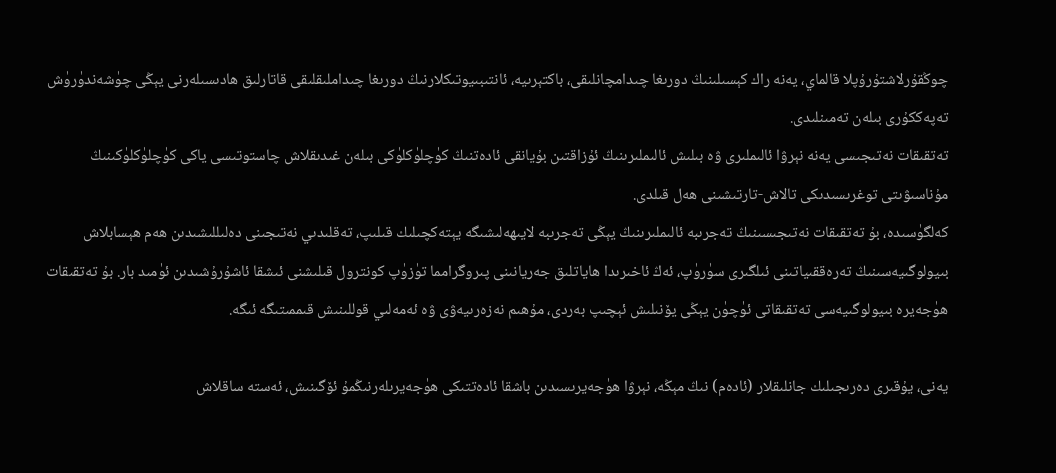چوڭقۇرلاشتۇرۇپلا قالماي، يەنە راك كېسىلىنىڭ دورىغا چىدامچانلىقى، باكتېرىيە، ئانتىبىيوتىكلارنىڭ دورىغا چىداملىقلىقى قاتارلىق ھادىسىلەرنى يېڭى چۈشەندۈرۈش تەپەككۇرى بىلەن تەمىنلىدى.
تەتقىقات نەتىجىسى يەنە نېرۋا ئالىملىرى ۋە بىلىش ئالىملىرىنىڭ ئۇزاقتىن بۇيانقى ئادەتنىڭ كۈچلۈكلۈكى بىلەن غىدىقلاش چاستوتىسى ياكى كۈچلۈكلۈكىنىڭ مۇناسىۋىتى توغرىسىدىكى تالاش-تارتىشىنى ھەل قىلدى.
كەلگۈسىدە، بۇ تەتقىقات نەتىجىسىنىڭ تەجرىبە ئالىملىرىنىڭ يېڭى تەجرىبە لايىھەلىشىگە يېتەكچىلىك قىلىپ، تەقلىدىي نەتىجىنى دەلىللىشىدىن ھەم ھېسابلاش بىيولوگىيەسىنىڭ تەرەققىياتىنى ئىلگىرى سۈرۈپ، ئەڭ ئاخىرىدا ھاياتلىق جەريانىنى پىروگرامما تۈزۈپ كونترول قىلىشنى ئىشقا ئاشۇرۇشىدىن ئۈمىد بار. بۇ تەتقىقات ھۈجەيرە بىيولوگىيەسى تەتقىقاتى ئۈچۈن يېڭى يۆنىلىش ئېچىپ بەردى، مۇھىم نەزەرىيەۋى ۋە ئەمەلىي قوللىنىش قىممىتىگە ئىگە.

يەنى، يۇقىرى دەرىجىلىك جانلىقلار (ئادەم) نىڭ مېڭە، نېرۋا ھۈجەيرىسىدىن باشقا ئادەتتىكى ھۈجەيرىلەرنىڭمۇ ئۆگىنىش، ئەستە ساقلاش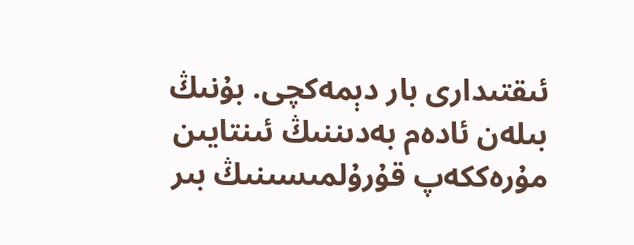ئىقتىدارى بار دېمەكچى. بۇنىڭ بىلەن ئادەم بەدىننىڭ ئىنتايىن مۇرەككەپ قۇرۇلمىسىنىڭ بىر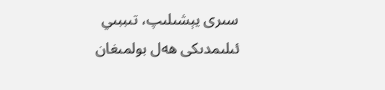سىرى يېشىلىپ، تىببىي ئىلىمدىكى ھەل بولمىغان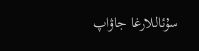سۇئاللارغا جاۋاپ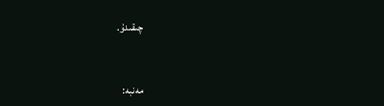چىقىدۇ.


مەنبە: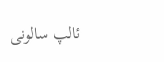ئالپ سالونى